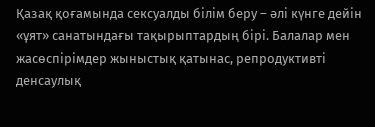Қазақ қоғамында сексуалды білім беру – әлі күнге дейін «ұят» санатындағы тақырыптардың бірі. Балалар мен жасөспірімдер жыныстық қатынас, репродуктивті денсаулық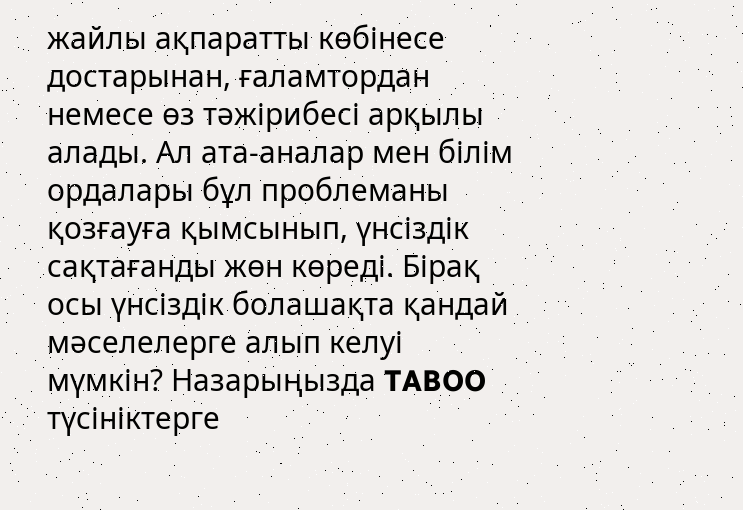жайлы ақпаратты көбінесе достарынан, ғаламтордан немесе өз тәжірибесі арқылы алады. Ал ата-аналар мен білім ордалары бұл проблеманы қозғауға қымсынып, үнсіздік сақтағанды жөн көреді. Бірақ осы үнсіздік болашақта қандай мәселелерге алып келуі мүмкін? Назарыңызда TABOO түсініктерге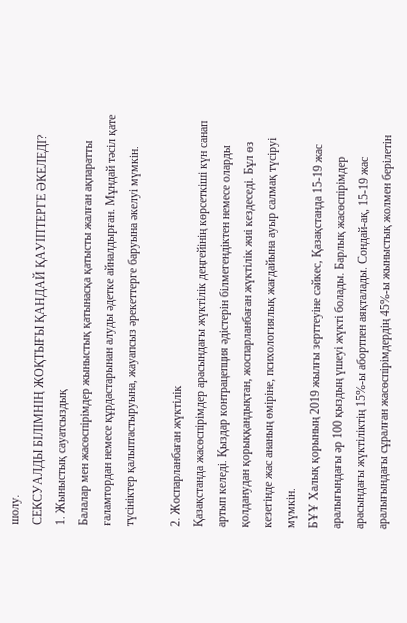шолу.
СЕКСУАЛДЫ БІЛІМНІҢ ЖОҚТЫҒЫ ҚАНДАЙ ҚАУІПТЕРГЕ ӘКЕЛЕДІ?
1. Жыныстық сауатсыздық
Балалар мен жасөспірімдер жыныстық қатынасқа қатысты жалған ақпаратты ғаламтордан немесе құрдастарынан алуды әдетке айналдырған. Мұндай тәсіл қате түсініктер қалыптастыруына, жауапсыз әрекеттерге баруына әкелуі мүмкін.

2. Жоспарланбаған жүктілік
Қазақстанда жасөспірімдер арасындағы жүктілік деңгейінің көрсеткіші күн санап артып келеді. Қыздар контрацепция әдістерін білмегендіктен немесе оларды қолданудан қорыққандықтан, жоспарланбаған жүктілік жиі кездеседі. Бұл өз кезегінде жас ананың өміріне, психологиялық жағдайына ауыр салмақ түсіруі мүмкін.
БҰҰ Халық қорының 2019 жылғы зерттеуіне сәйкес, Қазақстанда 15-19 жас аралығындағы әр 100 қыздың үшеуі жүкті болады. Барлық жасөспірімдер арасындағы жүктіліктің 15%-ы абортпен аяқталады. Сондай-ақ, 15-19 жас аралығындағы сұралған жасөспірімдердің 45%-ы жыныстық жолмен берілетін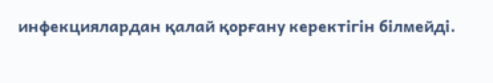инфекциялардан қалай қорғану керектігін білмейді.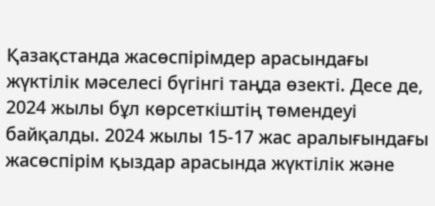Қазақстанда жасөспірімдер арасындағы жүктілік мәселесі бүгінгі таңда өзекті. Десе де, 2024 жылы бұл көрсеткіштің төмендеуі байқалды. 2024 жылы 15-17 жас аралығындағы жасөспірім қыздар арасында жүктілік және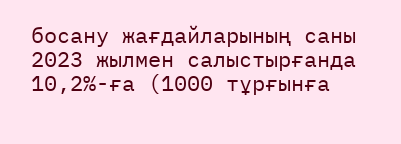босану жағдайларының саны 2023 жылмен салыстырғанда 10,2%-ға (1000 тұрғынға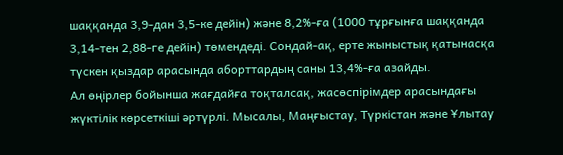шаққанда 3,9-дан 3,5-ке дейін) және 8,2%-ға (1000 тұрғынға шаққанда 3,14-тен 2,88-ге дейін) төмендеді. Сондай-ақ, ерте жыныстық қатынасқа түскен қыздар арасында аборттардың саны 13,4%-ға азайды.
Ал өңірлер бойынша жағдайға тоқталсақ, жасөспірімдер арасындағы жүктілік көрсеткіші әртүрлі. Мысалы, Маңғыстау, Түркістан және Ұлытау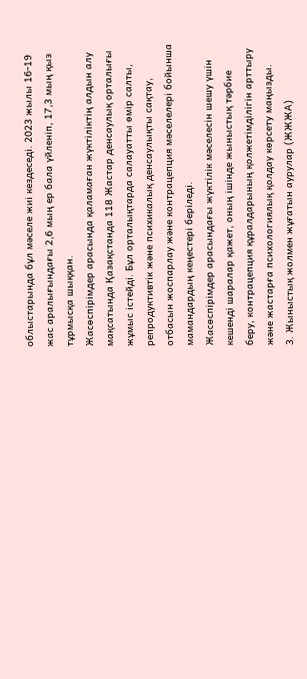облыстарында бұл мәселе жиі кездеседі. 2023 жылы 16-19 жас аралығындағы 2,6 мың ер бала үйленіп, 17,3 мың қыз тұрмысқа шыққан.
Жасөспірімдер арасында қаламаған жүктіліктің алдын алу мақсатында Қазақстанда 118 Жастар денсаулық орталығы жұмыс істейді. Бұл орталықтарда салауатты өмір салты, репродуктивтік және психикалық денсаулықты сақтау, отбасын жоспарлау және контрацепция мәселелері бойынша мамандардың кеңестері беріледі.
Жасөспірімдер арасындағы жүктілік мәселесін шешу үшін кешенді шаралар қажет, оның ішінде жыныстық тәрбие беру, контрацепция құралдарының қолжетімділігін арттыру және жастарға психологиялық қолдау көрсету маңызды.
3. Жыныстық жолмен жұғатын аурулар (ЖЖЖА)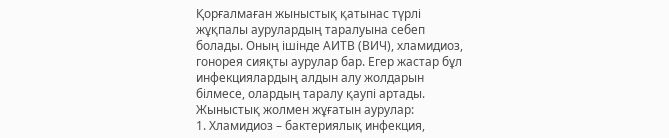Қорғалмаған жыныстық қатынас түрлі жұқпалы аурулардың таралуына себеп болады. Оның ішінде АИТВ (ВИЧ), хламидиоз, гонорея сияқты аурулар бар. Егер жастар бұл инфекциялардың алдын алу жолдарын білмесе, олардың таралу қаупі артады.
Жыныстық жолмен жұғатын аурулар:
1. Хламидиоз – бактериялық инфекция,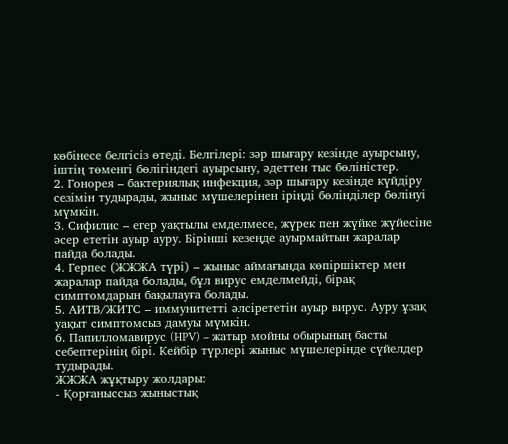көбінесе белгісіз өтеді. Белгілері: зәр шығару кезінде ауырсыну, іштің төменгі бөлігіндегі ауырсыну, әдеттен тыс бөліністер.
2. Гонорея – бактериялық инфекция, зәр шығару кезінде күйдіру сезімін тудырады, жыныс мүшелерінен іріңді бөлінділер бөлінуі мүмкін.
3. Сифилис – егер уақтылы емделмесе, жүрек пен жүйке жүйесіне әсер ететін ауыр ауру. Бірінші кезеңде ауырмайтын жаралар пайда болады.
4. Герпес (ЖЖЖА түрі) – жыныс аймағында көпіршіктер мен жаралар пайда болады, бұл вирус емделмейді, бірақ симптомдарын бақылауға болады.
5. АИТВ/ЖИТС – иммунитетті әлсірететін ауыр вирус. Ауру ұзақ уақыт симптомсыз дамуы мүмкін.
6. Папилломавирус (HPV) – жатыр мойны обырының басты себептерінің бірі. Кейбір түрлері жыныс мүшелерінде сүйелдер тудырады.
ЖЖЖА жұқтыру жолдары:
- Қорғаныссыз жыныстық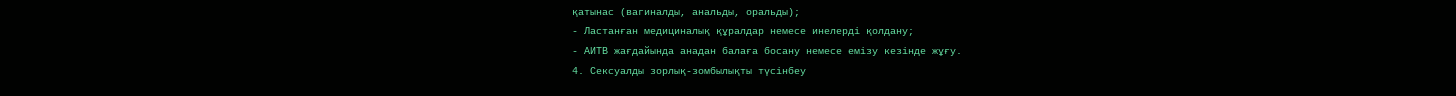қатынас (вагиналды, анальды, оральды);
- Ластанған медициналық құралдар немесе инелерді қолдану;
- АИТВ жағдайында анадан балаға босану немесе емізу кезінде жұғу.
4. Сексуалды зорлық-зомбылықты түсінбеу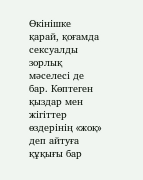Өкінішке қарай, қоғамда сексуалды зорлық мәселесі де бар. Көптеген қыздар мен жігіттер өздерінің «жоқ» деп айтуға құқығы бар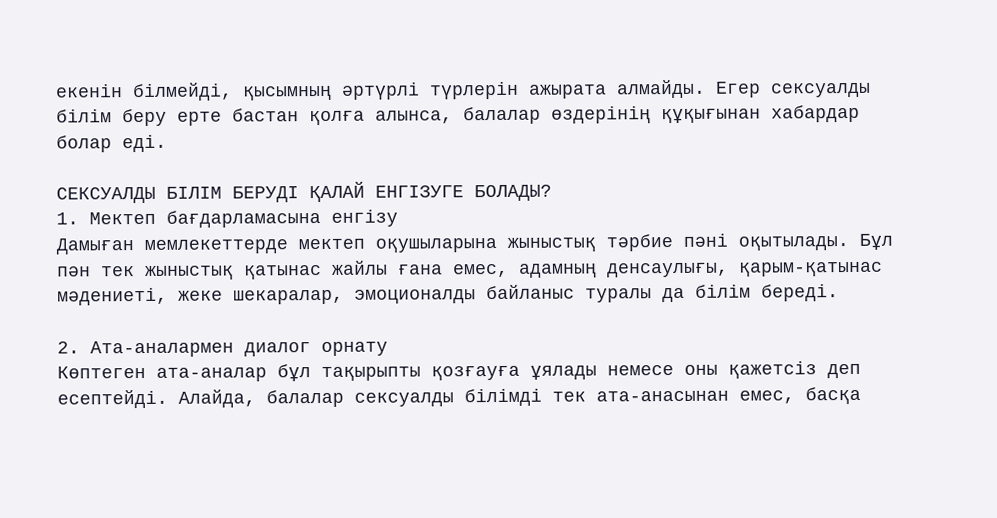екенін білмейді, қысымның әртүрлі түрлерін ажырата алмайды. Егер сексуалды білім беру ерте бастан қолға алынса, балалар өздерінің құқығынан хабардар болар еді.

СЕКСУАЛДЫ БІЛІМ БЕРУДІ ҚАЛАЙ ЕНГІЗУГЕ БОЛАДЫ?
1. Мектеп бағдарламасына енгізу
Дамыған мемлекеттерде мектеп оқушыларына жыныстық тәрбие пәні оқытылады. Бұл пән тек жыныстық қатынас жайлы ғана емес, адамның денсаулығы, қарым-қатынас мәдениеті, жеке шекаралар, эмоционалды байланыс туралы да білім береді.

2. Ата-аналармен диалог орнату
Көптеген ата-аналар бұл тақырыпты қозғауға ұялады немесе оны қажетсіз деп есептейді. Алайда, балалар сексуалды білімді тек ата-анасынан емес, басқа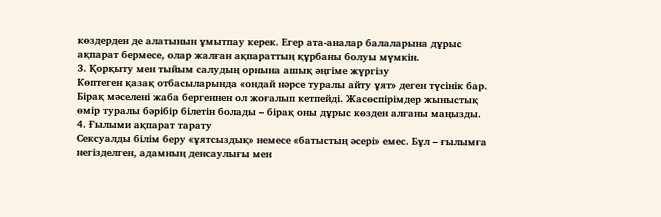көздерден де алатынын ұмытпау керек. Егер ата-аналар балаларына дұрыс ақпарат бермесе, олар жалған ақпараттың құрбаны болуы мүмкін.
3. Қорқыту мен тыйым салудың орнына ашық әңгіме жүргізу
Көптеген қазақ отбасыларында «ондай нәрсе туралы айту ұят» деген түсінік бар. Бірақ мәселені жаба бергеннен ол жоғалып кетпейді. Жасөспірімдер жыныстық өмір туралы бәрібір білетін болады – бірақ оны дұрыс көзден алғаны маңызды.
4. Ғылыми ақпарат тарату
Сексуалды білім беру «ұятсыздық» немесе «батыстың әсері» емес. Бұл – ғылымға негізделген, адамның денсаулығы мен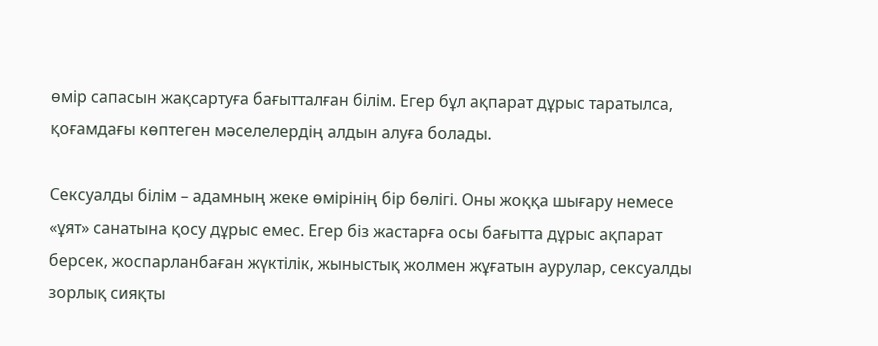өмір сапасын жақсартуға бағытталған білім. Егер бұл ақпарат дұрыс таратылса, қоғамдағы көптеген мәселелердің алдын алуға болады.

Сексуалды білім – адамның жеке өмірінің бір бөлігі. Оны жоққа шығару немесе «ұят» санатына қосу дұрыс емес. Егер біз жастарға осы бағытта дұрыс ақпарат берсек, жоспарланбаған жүктілік, жыныстық жолмен жұғатын аурулар, сексуалды зорлық сияқты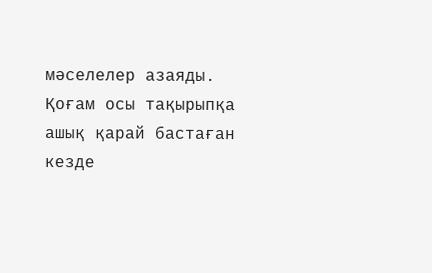мәселелер азаяды. Қоғам осы тақырыпқа ашық қарай бастаған кезде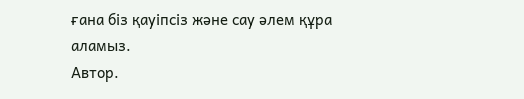ғана біз қауіпсіз және сау әлем құра аламыз.
Автор.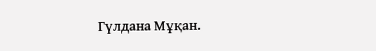Гүлдана Мұқан.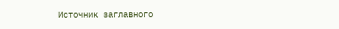Источник заглавного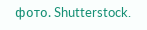фото. Shutterstock.